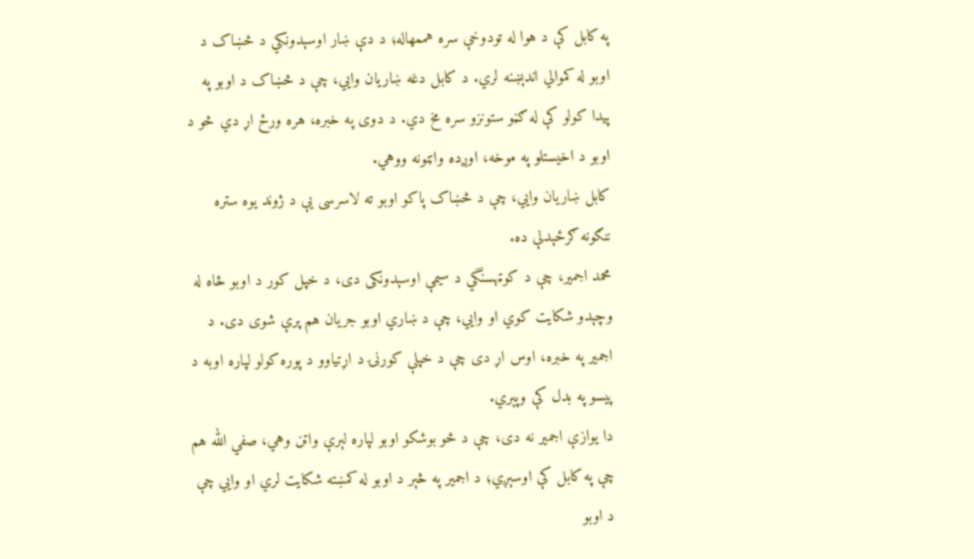په کابل کې د هوا له تودوخې سره هممهاله؛ د دې ښار اوسېدونکي د څښاک د اوبو له کموالي اندېښنه لري. د کابل دغه ښاریان وايي، چې د څښاک د اوبو په پیدا کولو کې له ګڼو ستونزو سره مخ دي. د دوی په خبره، هره ورځ اړ دي څو د اوبو د اخیستلو په موخه، اوږده واټنونه ووهي.
کابل ښاریان وايي، چې د څښاک پاکو اوبو ته لاسرسی یې د ژوند یوه ستره ننګونه ګرځېدلې ده.
محمد اجمیر، چې د کوټهسنگي د سیمې اوسېدونکی دی، د خپل کور د اوبو څاه له وچېدو شکایت کوي او وایي، چې د ښاري اوبو جریان هم پرې شوی دی. د اجمیر په خبره، اوس اړ دی چې د خپلې کورنۍ د اړتیاوو د پوره کولو لپاره اوبه د پيسو په بدل کې وپېري.
دا یوازې اجمیر نه دی، چې د څو بوشکو اوبو لپاره لېرې واټن وهي، صفي الله هم چې په کابل کې اوسېږي؛ د اجمیر په څېر د اوبو له کمښته شکایت لري او وايي چې د اوبو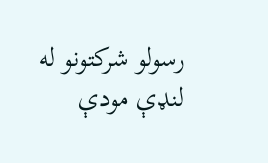رسولو شرکتونو له لنډې مودې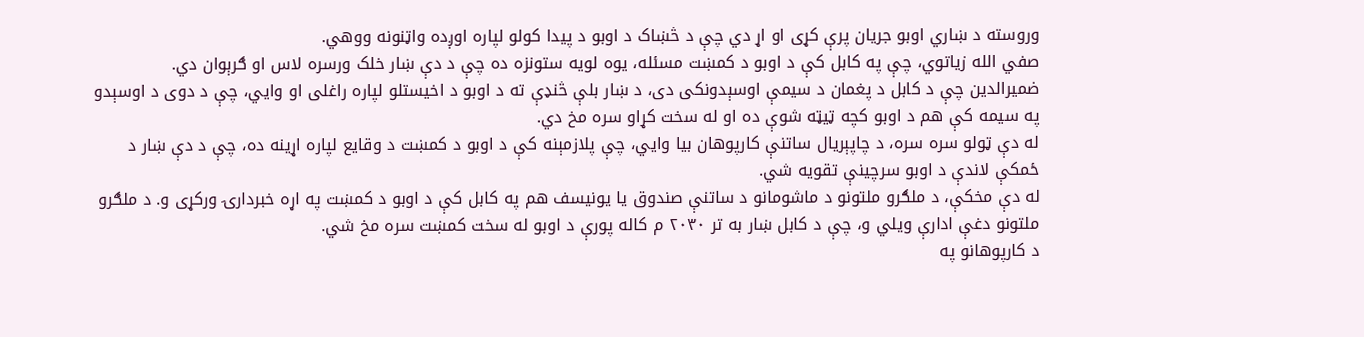وروسته د ښاري اوبو جریان پرې کړی او اړ دي چې د څښاک د اوبو د پیدا کولو لپاره اوږده واټنونه ووهي.
صفي الله زیاتوي، چې په کابل کې د اوبو د کمښت مسئله، یوه لویه ستونزه ده چې د دې ښار خلک ورسره لاس او ګرېوان دي.
ضمیرالدین چې د کابل د پغمان د سیمې اوسېدونکی دی، د ښار بلې څنډې ته د اوبو د اخیستلو لپاره راغلی او وايي، چې د دوی د اوسېدو په سیمه کې هم د اوبو کچه ټيټه شوې ده او له سخت کړاو سره مخ دي.
له دې ټولو سره سره، د چاپېریال ساتنې کارپوهان بیا وايي، چې پلازمېنه کې د اوبو د کمښت د وقایع لپاره اړینه ده، چې د دې ښار د ځمکې لاندې د اوبو سرچینې تقویه شي.
له دې مخکې، د ملګرو ملتونو د ماشومانو د ساتنې صندوق یا یونیسف هم په کابل کې د اوبو د کمښت په اړه خبردارۍ ورکړی و. د ملګرو ملتونو دغې ادارې ویلي و، چې د کابل ښار به تر ۲۰۳۰ م کاله پورې د اوبو له سخت کمښت سره مخ شي.
د کارپوهانو په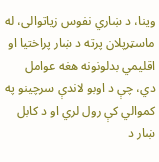وینا، د ښاري نفوس زیاتوالی، له ماسټرپلان پرته د ښار پراختیا او اقلیمي بدلونونه هغه عوامل دي، چې د اوبو لاندې سرچینو په کموالي کې رول لري او د کابل ښار د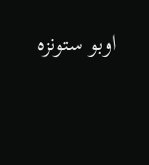اوبو ستونزه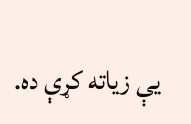یې زیاته کړې ده.